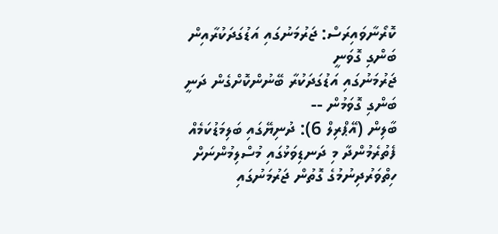ކޮރޯނާވައިރަސް: ޖަރުމަނުގައި އަޑުގަދަކުރާއިން ބަންގި ގޮވަނީ
ޖަރުމަނުގައި އަޑުގަދަކުރާ ބޭނުންކޮށްގެން ދަނީ ބަންގި ގޮވަމުން --
ބާލިން (އޭޕްރިލް 6): ދުނިޔޭގައި ބަލިމަޑުކަމެއް ފެތުރެމުންދާ މި ދަނޑިވަޅުގައި މުސްލިމުންނަށް ހިތްވަރުދިނުމުގެ ގޮތުން ޖަރުމަނުގައި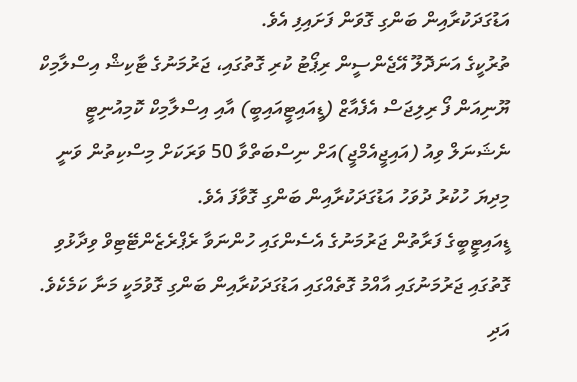އަޑުގަދަކުރާއިން ބަންގި ގޮވަން ފަށައިފި އެވެ.
ތުރުކީގެ އަނަދޮލޫ އޭޖެންސީން ރިޕޯޓު ކުރި ގޮތުގައި، ޖަރުމަނުގެ ޓާކިޝް އިސްލާމިކް ޔޫނިއަން ފޯ ރިލިޖަސް އެފެއާޒް (ޑީއައިޓީއައިބީ) އާއި އިސްލާމިކް ކޮމިއުނިޓީ ނެޝަނަލް ވިއު (އައިޖީއެމްޖީ)އަށް ނިސްބަތްވާ 50 ވަރަކަށް މިސްކިތުން ވަނީ މިދިޔަ ހުކުރު ދުވަހު އަޑުގަދަކުރާއިން ބަންގި ގޮވާފަ އެވެ.
ޑީއައިޓީބީގެ ފަރާތުން ޖަރުމަނުގެ އެސެންގައި ހުންނަވާ ރެޕްރެޒެންޓޭޓިވް ވިދާޅުވި ގޮތުގައި ޖަރުމަނުގައި އާއްމު ގޮތެއްގައި އަޑުގަދަކުރާއިން ބަންގި ގޮވުމަކީ މަނާ ކަމެކެވެ. އަދި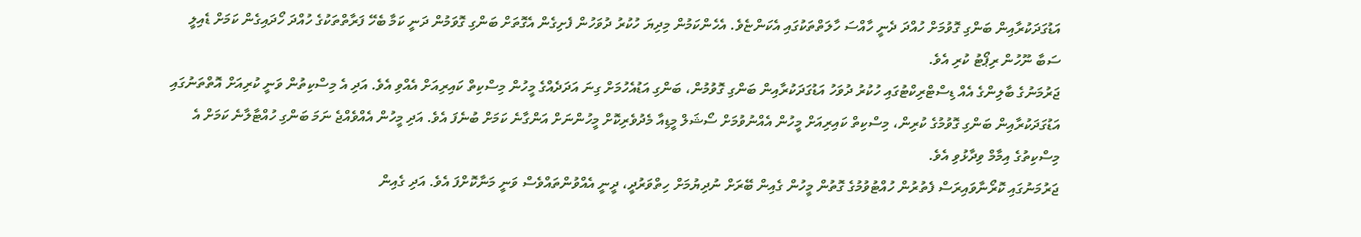އަޑުގަދަކުރާއިން ބަންގި ގޮވުމަށް ހުއްދަ ދެނީ ހާއްސަ ހާލަތްތަކުގައި އެކަންޏެވެ. އެހެންކަމުން މިދިޔަ ހުކުރު ދުވަހުން ފެށިގެން އެގޮތަށް ބަންގި ގޮވަމުން ދަނީ ކަމާ ބެހޭ ފަރާތްތަކުގެ ހުއްދަ ހޯދައިގެން ކަމަށް ޑެއިލީ ސަބާ ނޫހުން ރިޕޯޓު ކުރި އެވެ.
ޖަރުމަނުގެ ބާލިންގެ އެއް ޑިސްޓްރިކްޓުގައި ހުކުރު ދުވަހު އަޑުގަދަކުރާއިން ބަންގި ގޮވުމުން، ބަންގި އަޑުއެހުމަށް ގިނަ އަދަދެއްގެ މީހުން މިސްކިތް ކައިރިއަށް އެއްވި އެވެ. އަދި އެ މިސްކިތުން ވަނީ ކުރިއަށް އޮތްތަނުގައި އަޑުގަދަކުރާއިން ބަންގި ގޮވުމުގެ ކުރިން، މިސްކިތް ކައިރިއަށް މީހުން އެއްނުވުމަށް ސޯޝަލް މީޑިއާ މެދުވެރިކޮށް މީހުންނަށް އަންގާނެ ކަމަށް ބުނެފަ އެވެ. އަދި މީހުން އެއްވެއްޖެ ނަމަ ބަންގި ހުއްޓާލާނެ ކަމަށް އެ މިސްކިތުގެ އިމާމް ވިދާޅުވި އެވެ.
ޖަރުމަނުގައި ކޮރޯނާވައިރަސް ފެތުރުން ހުއްޓުވުމުގެ ގޮތުން މީހުން ގެއިން ބޭރަށް ނުދިޔުމަށް ހިތްވަރުދީ، ދީނީ އެއްވުންތައްވެސް ވަނީ މަނާކޮށްފަ އެވެ. އަދި ގެއިން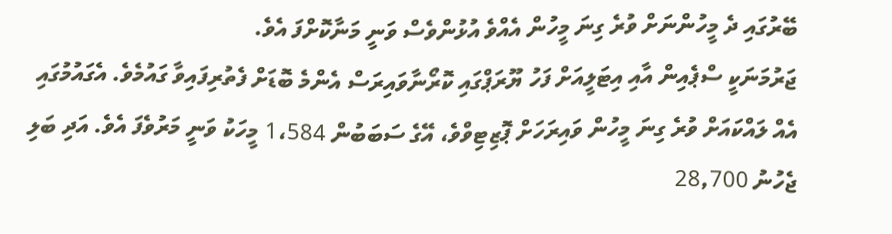ބޭރުގައި ދެ މީހުންނަށް ވުރެ ގިނަ މީހުން އެއްވެ އުޅުންވެސް ވަނީ މަނާކޮށްފަ އެވެ.
ޖަރުމަނަކީ ސްޕެއިން އާއި އިޓަލީއަށް ފަހު ޔޫރަޕްގައި ކޮރޯނާވައިރަސް އެންމެ ބޮޑަށް ފެތުރިފައިވާ ގައުމެވެ. އެގައުމުގައި އެއް ލައްކައަށް ވުރެ ގިނަ މީހުން ވައިރަހަށް ޕޮޒިޓިވްވެ، އޭގެ ސަބަބުން 1،584 މީހަކު ވަނީ މަރުވެފަ އެވެ. އަދި ބަލި ޖެހުނު 28,700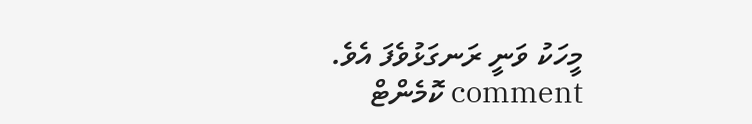މީހަކު ވަނީ ރަނގަޅުވެފަ އެވެ.
comment ކޮމެންޓް